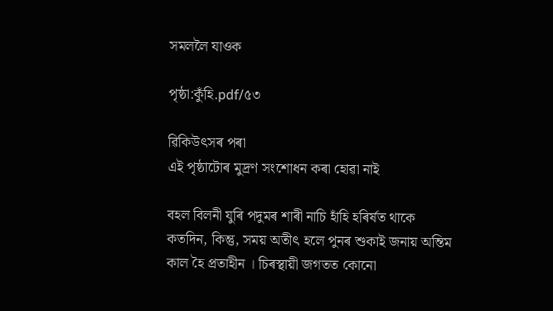সমললৈ যাওক

পৃষ্ঠা:কুঁহি.pdf/৫৩

ৱিকিউৎসৰ পৰা
এই পৃষ্ঠাটোৰ মুদ্ৰণ সংশোধন কৰা হোৱা নাই

বহল বিলনী যুৰি পদুমৰ শাৰী নাচি হাঁহি হৰিৰ্ষত থাকে কতদিন, কিন্তু, সময় অতীৎ হলে পুনৰ শুকাই জনায় অন্তিম কাল হৈ প্রতাহীন । চিৰস্থায়ী জগতত কোনো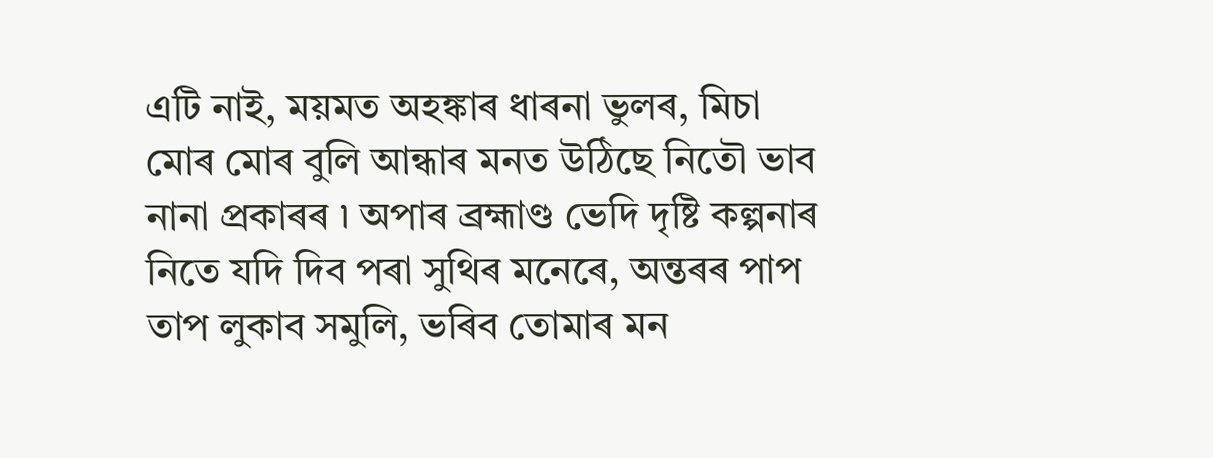এটি নাই, ময়মত অহঙ্কাৰ ধাৰনা ভুলৰ, মিচা মোৰ মোৰ বুলি আন্ধাৰ মনত উঠিছে নিতৌ ভাব নানা প্ৰকাৰৰ ৷ অপাৰ ব্ৰহ্মাণ্ড ভেদি দৃষ্টি কল্পনাৰ নিতে যদি দিব পৰা সুথিৰ মনেৰে, অন্তৰৰ পাপ তাপ লুকাব সমুলি, ভৰিব তোমাৰ মন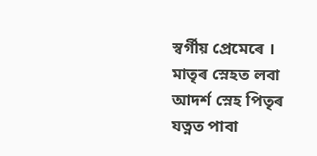স্বৰ্গীয় প্ৰেমেৰে । মাতৃৰ স্নেহত লবা আদর্শ স্নেহ পিতৃৰ যত্নত পাবা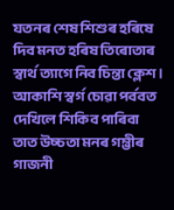যতনৰ শেষ শিশুৰ হৰিষে দিব মনত হৰিষ তিৰোতাৰ স্বাৰ্থ ত্যাগে নিব চিন্তা ক্লেশ । আকাশি স্বৰ্গ চোৱা পৰ্ববত দেখিলে শিকিব পাৰিবা তাত উচ্চতা মনৰ গম্ভীৰ গাজনী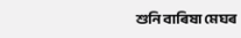শুনি বাৰিষা মেঘৰ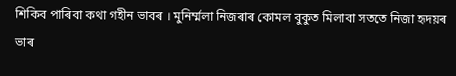শিকিব পাৰিবা কথা গহীন ভাবৰ । মুনিৰ্ম্মলা নিজৰাৰ কোমল বুকুত মিলাবা সততে নিজা হৃদয়ৰ ভাৰ